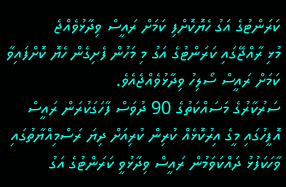ކަރަންޓުގެ އަގު ހެޔޮކޮށްފި ކަމަށް ރައީސް ވިދާޅުވެއްޖެ
މުޅި ރާއްޖޭގައި ކަރަންޓުގެ އަގު މި މަހުން ފެށިގެން ހެޔޮ ކޮށްފައިވާ ކަމަށް ރައީސް ސޯލިހު ވިދާޅުވެއްޖެއެވެ.
ސަރުކާރުގެ މަސައްކަތުގެ 90 ދުވަސް ފާހަގަކުރަން ރައީސް އޮފީހުގައި މީގެ އިރުކޮޅެއް ކުރިން ކުރިއަށް ދިޔަ ރަސްމިއްޔާތުގައި ވާހަކަފުޅު ދައްކަވަމުން ރައީސް ވިދާޅުވީ ކަރަންޓުގެ އަގު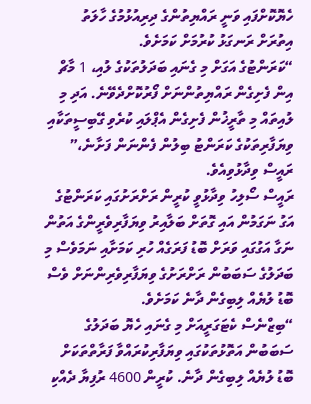ހެޔޮކޮށްފައި ވަނީ ރައްޔިތުންގެ ދިރިއުޅުމުގެ ހާލަތު އިތުރަށް ރަނގަޅު ކުރުމަށް ކަމަށެވެ.
“ކަރަންޓުގެ އަގަށް މި ގެނައި ބަދަލުތަކުގެ ލުއި، 1 މާޗް އިން ފެށިގެން ރައްޔިތުންނަށް ފޯރުކޮށްދެވޭނެ. އަދި މި ލުއިތައް މި ތާރީޚުން ފެށިގެން އެޕްލައި ކުރެވި ގޭބިސީތަކާއި ވިޔަފާރިތަކުގެ ކަރަންޓު ބިލުން ފެންނަން ފަށާނެ،” ރައީސް ވިދާޅުވިއެވެ.
ރައީސް ސޯލިހު ވިދާޅުވީ ކުރީން ރަށްރަށުގައި ކަރަންޓުގެ އަގު ނަގަމުން އައި ގޮތަށް ބަލާއިރު ވިޔަފާރިވެރީންގެ އަތުން ނަގާ އަގުގައި ވަރަށް ބޮޑު ފަރަގެއް ހުރި ކަމަށާއި ނަމަވެސް މި ބަދަލުގެ ސަބަބުން ރަށްރަށުގެ ވިޔަފާރިވެރިންނަށް ވެސް ބޮޑު ލުޔެއް ލިބިގެން ދާނެ ކަމަށެވެ.
“ބިޒްނެސް ކެޓަގަރީއަށް މި ގެނައި ހެޔޮ ބަދަލުގެ ސަބަބުން އަތޮޅުތަކުގައި ވިޔަފާރިކުރައްވާ ފަރާތްތަކަށް ބޮޑު ލުޔެއް ލިބިގެން ދާނެ. ކުރީން 4600 ރުފިޔާ ދެއްކި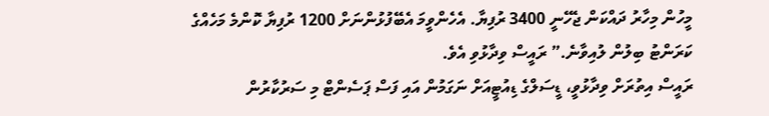މީހުން މިހާރު ދައްކަން ޖެހޭނީ 3400 ރުފިޔާ. އެހެންވީމަ އެބޭފުޅުންނަށް 1200 ރުފިޔާ ކޮންމެ މަހެއްގެ ކަރަންޓު ބިލުން ލުއިވާނެ.” ރައީސް ވިދާޅުވި އެވެ.
ރައީސް އިތުރަށް ވިދާޅުވީ، ޑީސަލްގެ ޑިއުޓީއަށް ނަގަމުން އައި ފަސް ޕަސެންޓް މި ސަރުކާރުން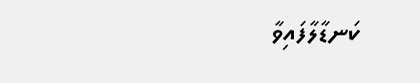ކަނޑާލާފައިވާ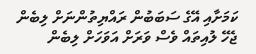ކަމަށާއި އޭގެ ސަބަބުން ރައްޔިތުންނަށް ލިބެން ޖެހޭ ލުއިތައް ވެސް ވަރަށް އަވަހަށް ލިބެން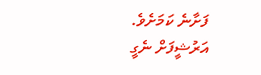ފަށާނެ ކަމަށެވެ.
އަރުޝީފަށް ނެގީ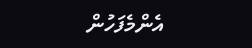އެންމެފަހުން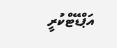އަޕްޑޭޓްކުރީ